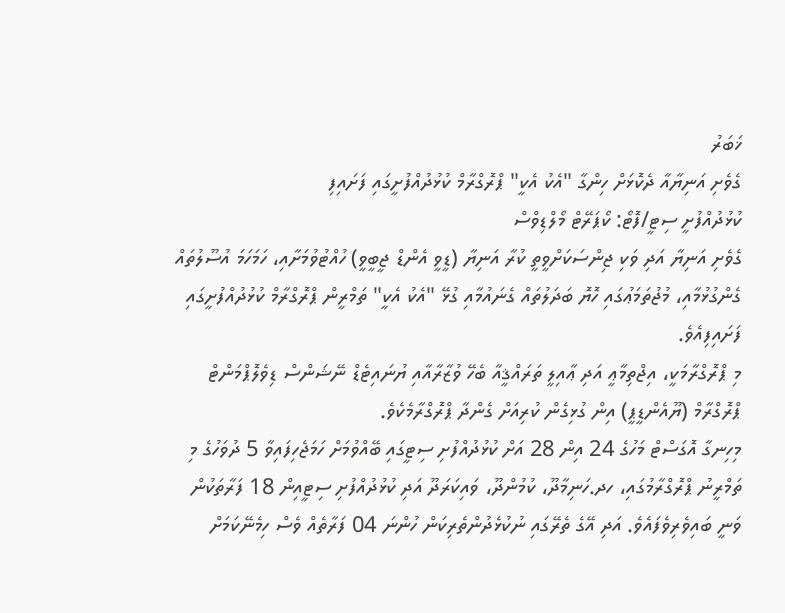ޚަބަރު
ގެވެށި އަނިޔާއާ ދެކޮޅަށް ހިންގާ "އެކު އެކީ" ޕްރޮގްރާމް ކުޅުދުއްފުށީގައި ފަށައިފި
ކުޅުދުއްފުށީ ސިޓީ/ފޮޓޯ: ކޯޕަރޭޓް މޯލްޑިވްސް
ގެވެށި އަނިޔާ އަދި ވަކި ޖިންސަކަށްވީތީ ކުރާ އަނިޔާ (ޑީވީ އެންޑް ޖީބީވީ) ހުއްޓުވުމަށާއި، ހަމަހަމަ އުސޫލުތައް ގެންގުޅުމާއި، މުޖުތަމަޢުގައި ހޮޔޮ ބަދަލުތައް ގެނައުމާއި ގުޅޭ "އެކު އެކީ" ތަމްރީން ޕްރޮގްރާމް ކުޅުދުއްފުށީގައި ފަށައިފިއެވެ.
މި ޕްރޮގްރާމަކީ، އިޖްތިމާޢީ އަދި ޢާއިލީ ތަރައްޤީއާ ބެހޭ ވުޒާރާއާއި ޔުނައިޓެޑް ނޭޝަންސް ޑިވެލޮޕްމަންޓް ޕްރޮގްރާމް (ޔޫއެންޑީޕީ) އިން ގުޅިގެން ކުރިއަށް ގެންދާ ޕްރޮގްރާމެކެވެ.
މިހިނގާ އޮގަސްޓް މަހުގެ 24 އިން 28 އަށް ކުޅުދުއްފުށި ސިޓީގައި ބޭއްވުމަށް ހަމަޖެހިފައިވާ 5 ދުވަހުގެ މި ތަމްރީނު ޕްރޮގްރާމުގައި، ހދ.ހަނިމާދޫ، ކުމުންދޫ، ވައިކަރަދޫ އަދި ކުޅުދުއްފުށި ސިޓީއިން 18 ފަރާތަކުން ވަނީ ބައިވެރިވެފައެވެ. އަދި އޭގެ ތެރޭގައި ނުކުޅެދުންތެރިކަން ހުންނަ 04 ފަރާތެއް ވެސް ހިމެނޭކަމަށް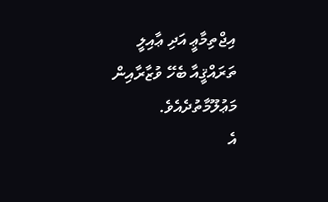އިޖްތިމާޢީ އަދި ޢާއިލީ ތަރައްޤީއާ ބެހޭ ވުޒާރާއިން މަޢުލޫމާތުދެއެވެ.
އެ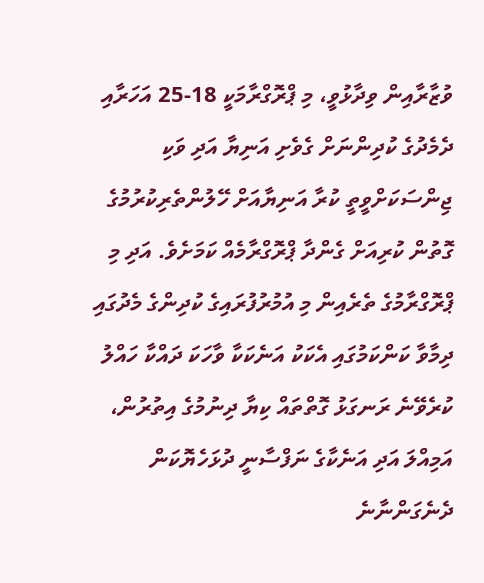ވުޒާރާއިން ވިދާޅުވީ، މި ޕްރޮގްރާމަކީ 18-25 އަހަރާއި ދެމެދުގެ ކުދިންނަށް ގެވެށި އަނިޔާ އަދި ވަކި ޖިންސަކަށްވީތީ ކުރާ އަނިޔާއަށް ހޭލުންތެރިކުރުމުގެ ގޮތުން ކުރިއަށް ގެންދާ ޕްރޮގްރާމެއް ކަމަށެވެ. އަދި މި ޕްރޮގްރާމުގެ ތެރެއިން މި އުމުރުފުރައިގެ ކުދިންގެ މެދުގައި ދިމާވާ ކަންކަމުގައި އެކަކު އަނެކަކާ ވާހަކަ ދައްކާ ހައްލު ކުރެވޭނެ ރަނގަޅު ގޮތްތައް ކިޔާ ދިނުމުގެ އިތުރުން، އަމިއްލަ އަދި އަނެކާގެ ނަފްސާނީ ދުޅަހެޔޮކަން ދެނެގަންނާނެ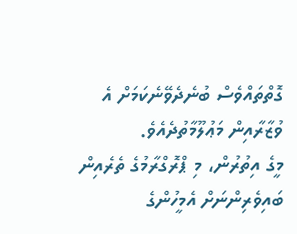ގޮތްތައްވެސް ބުނެދެވޭނެކަމަށް އެ ވުޒާރާއިން މަޢުލޫމާތުދެއެވެ.
މީގެ އިތުރުން، މި ޕްރޮގްރާމުގެ ތެރެއިން ބައިވެރިންނަށް އެމީހުންގެ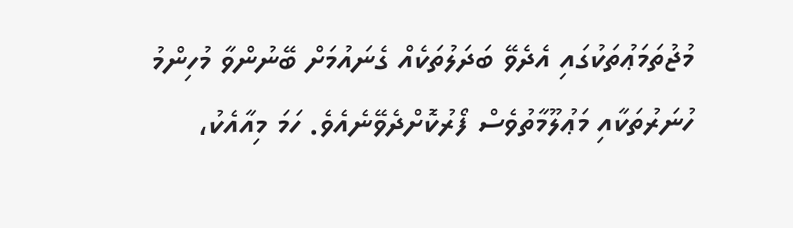މުޖުތަމަޢުތަކުގައި އެދެވޭ ބަދަލުތަކެއް ގެނައުމަށް ބޭނުންވާ މުހިންމު ހުނަރުތަކާއި މަޢުލޫމާތުވެސް ފޯރުކޮށްދެވޭނެއެވެ. ހަމަ މިއާއެކު،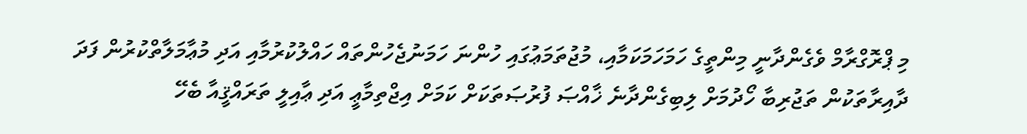މި ޕްރޮގްރާމް ވެގެންދާނީ މިންތީގެ ހަމަހަމަކަމާއި، މުޖުތަމަޢުގައި ހުންނަ ހަމަނުޖެހުންތައް ހައްލުކުރުމާއި އަދި މުޢާމަލާތްކުރުން ފަދަ ދާއިރާތަކުން ތަޖުރިބާ ހޯދުމަށް ލިބިގެންދާނެ ޚާއްޞަ ފުރުޞަތަކަށް ކަމަށް އިޖްތިމާޢީ އަދި ޢާއިލީ ތަރައްޤީއާ ބެހޭ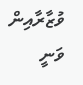ވުޒާރާއިން ވަނީ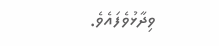ވިދާޅުވެފައެވެ.